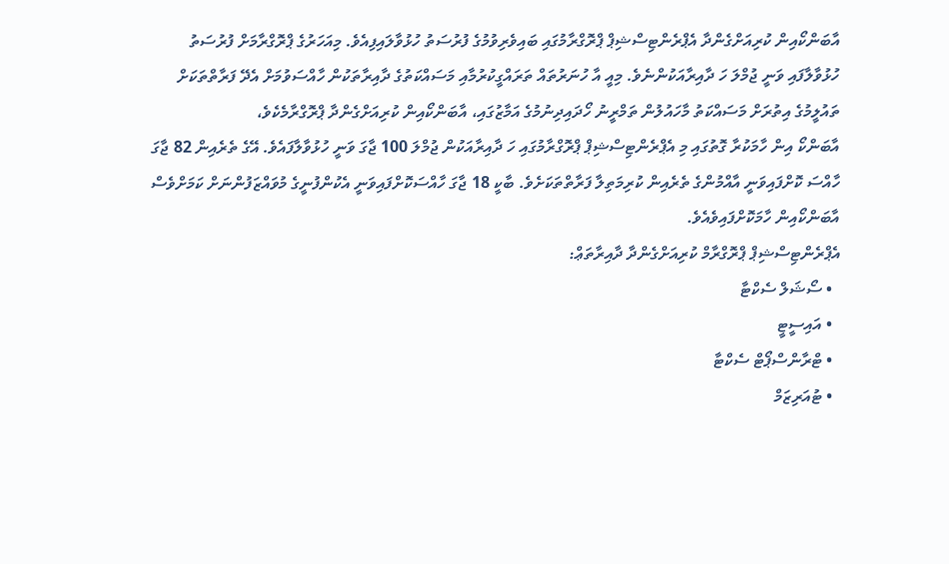އާބަންކޯއިން ކުރިއަށްގެންދާ އެޕްރެންޓިސްޝިޕް ޕްރޮގްރާމުގައި ބައިވެރިވުމުގެ ފުރުސަތު ހުޅުވާލައިފިއެވެ. މިއަހަރުގެ ޕްރޮގްރާމަށް ފުރުސަތު ހުޅުވާލާފައި ވަނީ ޖުމްލަ ހަ ދާއިރާއަކުންނެވެ. މިއީ އާ ހުނަރުތައް ތަރައްގީކުރުމާއި މަސައްކަތުގެ ދާއިރާތަކުން ހާއްސަވުމަށް އެދޭ ފަރާތްތަކަށް ތައުލީމުގެ އިތުރަށް މަސައްކަތު މާހައުލުން ތަމްރީނު ހޯދައިދިނުމުގެ އަމާޒުގައި، އާބަންކޯއިން ކުރިއަށްގެންދާ ޕްރޮގްރާމެކެވެ،
އާބަންކޯ އިން ހާމަކުރާ ގޮތުގައި މި އެޕްރެންޓިސްޝިޕް ޕްރޮގްރާމުގައި ހަ ދާއިރާއަކުން ޖުމްލަ 100 ޖާގަ ވަނީ ހުޅުވާލާފައެވެ. އޭގެ ތެރެއިން 82 ޖާގަ ހާއްސަ ކޮށްފައިވަނީ އާއްމުންގެ ތެރެއިން ކުރިމަތިލާ ފަރާތްތަކަށެވެ. ބާކީ 18 ޖާގަ ހާއްސަކޮށްފައިވަނީ އެކުންފުނީގެ މުވައްޒަފުންނަށް ކަމަށްވެސް އާބަންކޯއިން ހާމަކޮށްފައިވެއެވެ.
އެޕްރެންޓިސްޝިޕް ޕްރޮގްރާމް ކުރިއަށްގެންދާ ދާއިރާތަޢް:
  • ސޯޝަލް ސެކްޓާ
  • އައިސީޓީ
  • ޓްރާންސްޕޯޓް ސެކްޓާ
  • ޓުއަރިޒަމް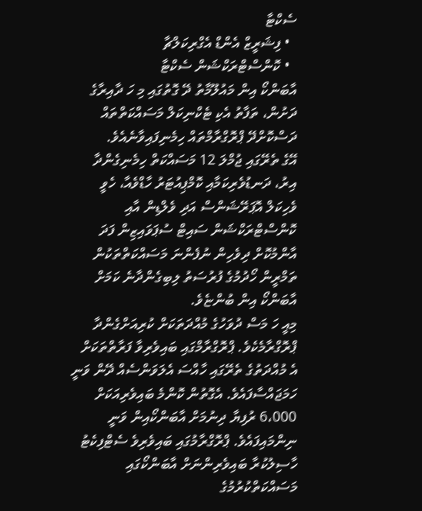ސެކްޓާ
  • ފިޝަރީޒް އެންޑް އެގްރިކަލްޗާ
  • ކޮންސްޓްރަކްޝަން ސެކްޓާ
އާބަންކޯ އިން މައުލޫމާތު ދޭ ގޮތުގައި މި ހަ ދާއިރާގެ ދަށުން، ތަފާތު އެކި ޓެކްނިކަލް މަސައްކަތްތައް ދަސްކޮށްދޭ ޕްރޮގްރާމްތައް ހިމެނިފައިވާނެއެވެ.
އޭގެ ތެރޭގައި ޖުމްލަ 12 މަސައްކަތް ހިމެނިގެންދާ އިރު، ދަނޑުވެރިކަމާއި ކޮމްޕިއުޓަރު ހާޑްވެއާ، ހެވީ ވެހިކަލް އޮޕަރޭޝަންސް އަދި ވެލްޑިން އާއި ކޮންސްޓްރަކްޝަން ސައިޓް ސުޕަވައިޒިން ފަދަ އާންމުކޮށް ދިވެހިން ނުފެންނަ މަސައްކަތްތަކުން ތަމްރީން ހޯދުމުގެ ފުރުސަތު ލިބިގެންދާނެ ކަމަށް އާބަންކޯ އިން ބުންޏެވެ.
މިއީ ހަ މަސް ދުވަހުގެ މުއްދަތަކަށް ކުރިއަށްގެންދާ ޕްރޮގްރާމެކެވެ. ޕްރޮގްރާމްގައި ބައިވެރިވާ ފަރާތްތަކަށް އެ މުއްދަތުގެ ތެރޭގައި ހާއްސަ އެލަވަންސެއް ދޭން ވަނީ ހަމަޖައްސާފައެވެ. އެގޮތުން ކޮންމެ ބައިވެރިއަކަށް 6،000 ރުފިޔާ ދިނުމަށް އާބަންކޯއިން ވަނީ ނިންމައިފައެވެ. ޕްރޮގްރާމުގައި ބައިވެރިވެ ސެޓްފިކެޓު ހާސިލުކުރާ ބައިވެރިންނަށް އާބަންކޯގައި މަސައްކަތްކުރުމުގެ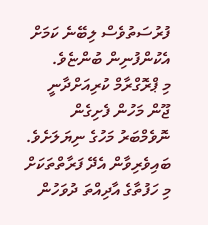ފުރުސަތުވެސް ލިބޭނެ ކަމަށް އެކުންފުނިން ބުންޏެވެ.
މި ޕްރޮގްރާމް ކުރިއަށްދާނީ ޖޫން މަހުން ފެށިގެން ނޮވެމްބަރު މަހުގެ ނިޔަލަށެވެ. ބައިވެރިވާން އެދޭ ފަރާތްތަކަށް މި ހަފުތާގެ އާދިއްތަ ދުވަހުން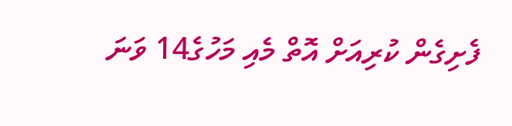ފެށިގެން ކުރިއަށް އޮތް މެއި މަހުގެ14 ވަނަ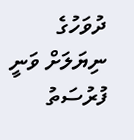ދުވަހުގެ ނިޔަލަށް ވަނީ ފުރުސަތު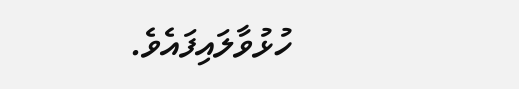ހުޅުވާލައިފައެވެ.